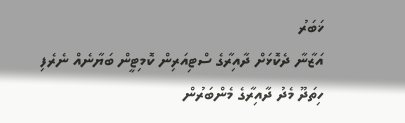ޚަބަރު
އަޒާނާ ދެކޮޅަށް ދާއިރާގެ ސްޓިއަރިން ކޮމިޓީން ބަޔާނެއް ނެރެފި
ހިތަދޫ މެދު ދާއިރާގެ މެންބަރުން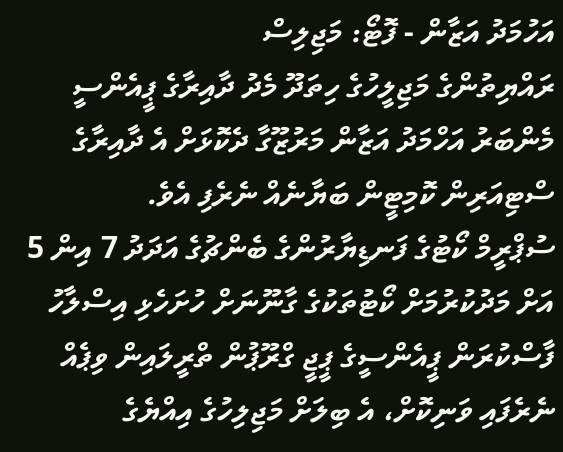އަހުމަދު އަޒާން - ފޮޓޯ: މަޖިލިސް
ރައްޔިތުންގެ މަޖިލީހުގެ ހިތަދޫ މެދު ދާއިރާގެ ޕީއެންސީ މެންބަރު އަހްމަދު އަޒާން މަރުޒޫގާ ދެކޮޅަށް އެ ދާއިރާގެ ސްޓިއަރިން ކޮމިޓީން ބަޔާނެއް ނެރެފި އެވެ.
ސުޕްރީމް ކޯޓުގެ ފަނޑިޔާރުންގެ ބެންޗުގެ އަދަދު 7 އިން 5 އަށް މަދުކުރުމަށް ކޯޓުތަކުގެ ގާނޫނަށް ހުށަހެޅި އިސްލާހު ފާސްކުރަން ޕީއެންސީގެ ޕީޖީ ގްރޫޕުން ތްރީލައިން ވިޕެއް ނެރެފައި ވަނިކޮށް، އެ ބިލަށް މަޖިލިހުގެ އިއްޔެގެ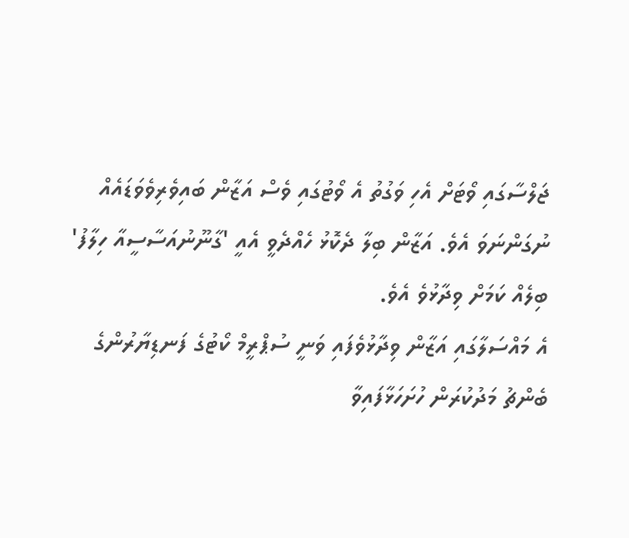ޖަލްސާގައި ވޯޓަށް އެހި ވަގުތު އެ ވޯޓުގައި ވެސް އަޒާން ބައިވެރިވެވަޑައެއް ނުގަންނަވަ އެވެ. އަޒާން ބިލާ ދެކޮޅު ހެއްދެވީ އެއީ 'ގާނޫނުއަސާސީއާ ހިލާފު' ބިލެއް ކަމަށް ވިދާޅުވެ އެވެ.
އެ މައްސަލާގައި އަޒާން ވިދާޅުވެފައި ވަނީ ސުޕްރީމް ކޯޓުގެ ފަނޑިޔާރުންގެ ބެންޗު މަދުކުރަން ހުށަހަޅާފައިވާ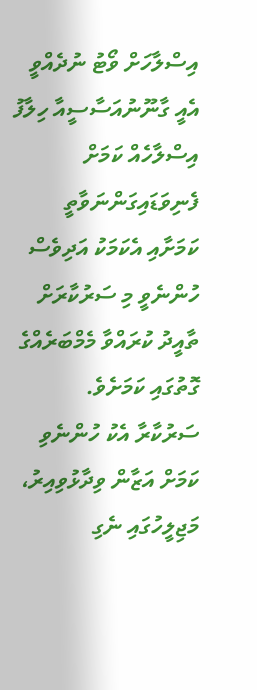އިސްލާހަށް ވޯޓު ނުދެއްވީ އެއީ ގާނޫނުއަސާސީއާ ހިލާފު އިސްލާހެއް ކަމަށް ފެނިވަޑައިގަންނަވާތީ ކަމަށާއި އެކަމަކު އަދިވެސް ހުންނެވީ މި ސަރުކާރަށް ތާއީދު ކުރައްވާ މެމްބަރެއްގެ ގޮތުގައި ކަމަށެވެ.
ސަރުކާރާ އެކު ހުންނެވި ކަމަށް އަޒާން ވިދާޅުވިއިރު، މަޖިލީހުގައި ނެގި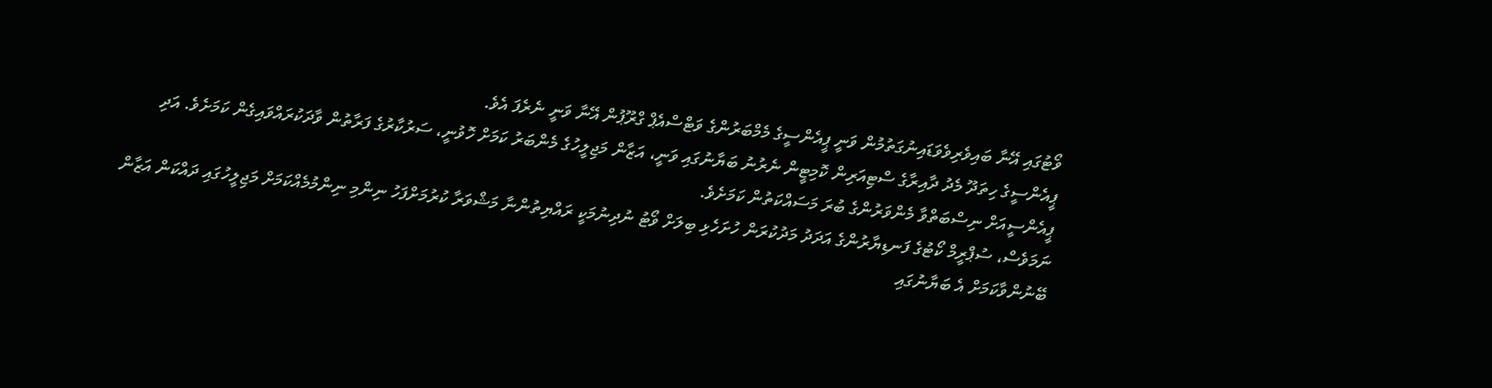ވޯޓުގައި އޭނާ ބައިވެރިވެވަޑައިނުގަތުމުން ވަނީ ޕީއެންސީގެ މެމްބަރުންގެ ވަޓްސްއެޕް ގްރޫޕުން އޭނާ ވަނީ ނެރެފަ އެވެ.
ޕީއެންސީގެ ހިތަދޫ މެދު ދާއިރާގެ ސްޓިއަރިން ކޮމިޓީން ނެރުނު ބަޔާނުގައި ވަނީ، އަޒާން މަޖިލީހުގެ މެންބަރު ކަމަށް ހޮވުނީ، ސަރުކާރުގެ ފަރާތުން ވާދަކުރައްވައިގެން ކަމަށެވެ. އަދި ޕީއެންސީއަށް ނިސްބަތްވާ މެންވަރުންގެ ބުރަ މަސައްކަތުން ކަމަށެވެ.
ނަމަވެސް، ސުޕްރީމް ކޯޓުގެ ފަނޑިޔާރުންގެ އަދަދު މަދުކުރަން ހުށަހެޅި ބިލަށް ވޯޓު ނުދިނުމަކީ ރައްޔިތުންނާ މަޝްވަރާ ކުރުމަށްފަހު ނިންމި ނިންމުމެއްކަމަށް މަޖިލީހުގައި ދައްކަން އަޒާން ބޭނުންވާކަމަށް އެ ބަޔާނުގައި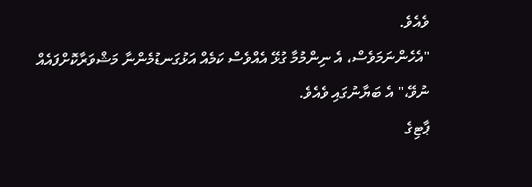ވެއެވެ.
"އެހެންނަމަވެސް، އެ ނިންމުމާ ގުޅޭ އެއްވެސް ކަމެއް އަޅުގަނޑުމެންނާ މަޝްވަރާކޮށްފައެއް ނުވޭ،" އެ ބަޔާނުގައި ވެއެވެ.
ޕާޓިގެ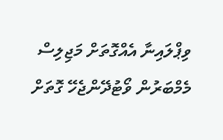ވިޕްލައިނާ އެއްގޮތަށް މަޖިލިސް މެމްބަރުން ވޯޓުދޭންޖެހޭ ގޮތަށް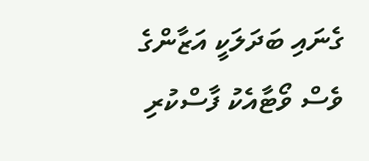ގެނައި ބަދަލަކީ އަޒާންގެ ވެސް ވޯޓާއެކު ފާސްކުރި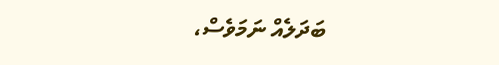ބަދަލެއް ނަމަވެސް،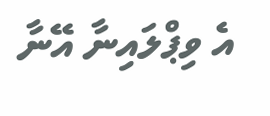އެ ވިޕްލައިނާ އޭނާ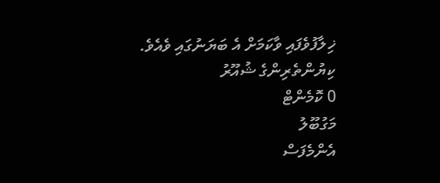ޚިލާފުވެފައި ވާކަމަށް އެ ބަޔަނުގައި ވެއެވެ.
ކިޔުންތެރިންގެ ޝުއޫރު
0 ކޮމެންޓް
މަގުބޫލު
އެންމެފަސް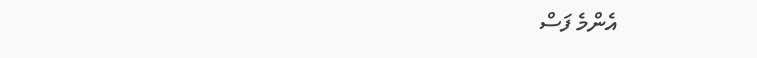އެންމެ ފަސް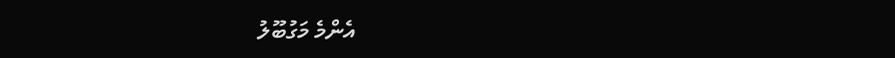އެންމެ މަގުބޫލު